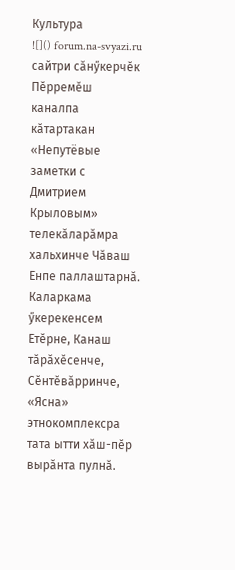Культура
![]() forum.na-svyazi.ru сайтри сӑнӳкерчӗк Пӗрремӗш каналпа кӑтартакан «Непутёвые заметки с Дмитрием Крыловым» телекӑларӑмра хальхинче Чӑваш Енпе паллаштарнӑ. Каларкама ӳкерекенсем Етӗрне, Канаш тӑрӑхӗсенче, Сӗнтӗвӑрринче, «Ясна» этнокомплексра тата ытти хӑш-пӗр вырӑнта пулнӑ.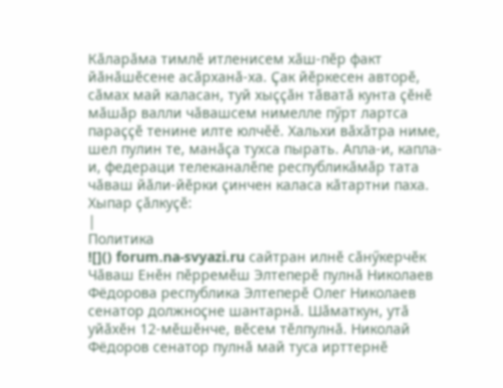Кӑларӑма тимлӗ итленисем хӑш-пӗр факт йӑнӑшӗсене асӑрханӑ-ха. Ҫак йӗркесен авторӗ, сӑмах май каласан, туй хыҫҫӑн тӑватӑ кунта ҫӗнӗ мӑшӑр валли чӑвашсем нимелле пӳрт лартса параҫҫӗ тенине илте юлчӗӗ. Хальхи вӑхӑтра ниме, шел пулин те, манӑҫа тухса пырать. Апла-и, капла-и, федераци телеканалӗпе республикӑмӑр тата чӑваш йӑли-йӗрки ҫинчен каласа кӑтартни паха. Хыпар ҫӑлкуҫӗ:
|
Политика
![]() forum.na-svyazi.ru сайтран илнӗ сӑнӳкерчӗк Чӑваш Енӗн пӗрремӗш Элтеперӗ пулнӑ Николаев Фёдорова республика Элтеперӗ Олег Николаев сенатор должноҫне шантарнӑ. Шӑматкун, утӑ уйӑхӗн 12-мӗшӗнче, вӗсем тӗлпулнӑ. Николай Фёдоров сенатор пулнӑ май туса ирттернӗ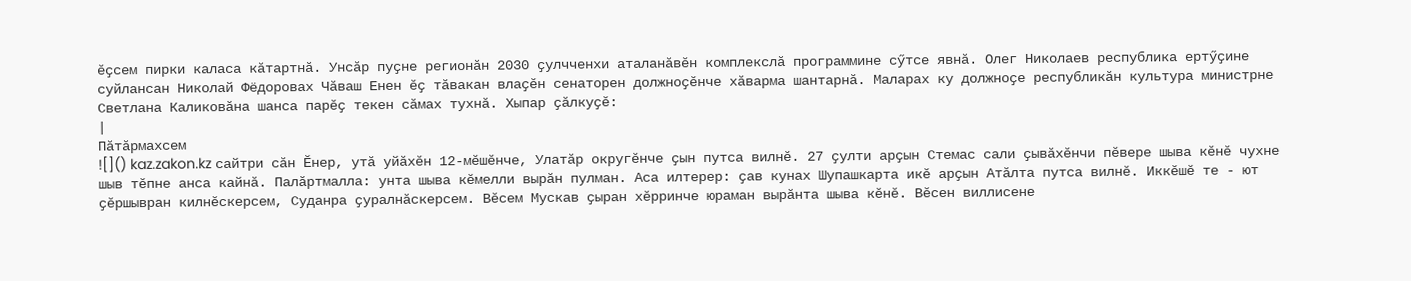ӗҫсем пирки каласа кӑтартнӑ. Унсӑр пуҫне регионӑн 2030 ҫулчченхи аталанӑвӗн комплекслӑ программине сӳтсе явнӑ. Олег Николаев республика ертӳҫине суйлансан Николай Фёдоровах Чӑваш Енен ӗҫ тӑвакан влаҫӗн сенаторен должноҫӗнче хӑварма шантарнӑ. Маларах ку должноҫе республикӑн культура министрне Светлана Каликовӑна шанса парӗҫ текен сӑмах тухнӑ. Хыпар ҫӑлкуҫӗ:
|
Пӑтӑрмахсем
![]() kaz.zakon.kz сайтри сӑн Ӗнер, утӑ уйӑхӗн 12-мӗшӗнче, Улатӑр округӗнче ҫын путса вилнӗ. 27 ҫулти арҫын Стемас сали ҫывӑхӗнчи пӗвере шыва кӗнӗ чухне шыв тӗпне анса кайнӑ. Палӑртмалла: унта шыва кӗмелли вырӑн пулман. Аса илтерер: ҫав кунах Шупашкарта икӗ арҫын Атӑлта путса вилнӗ. Иккӗшӗ те - ют ҫӗршывран килнӗскерсем, Суданра ҫуралнӑскерсем. Вӗсем Мускав ҫыран хӗрринче юраман вырӑнта шыва кӗнӗ. Вӗсен виллисене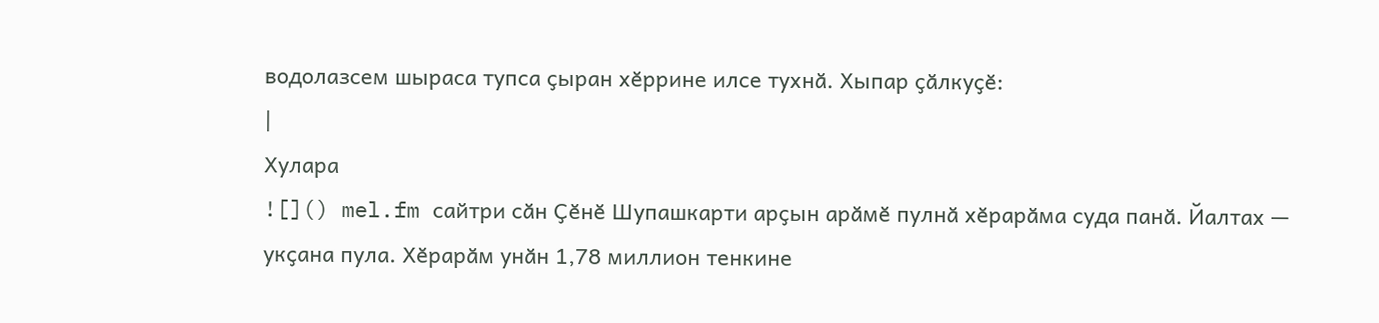водолазсем шыраса тупса ҫыран хӗррине илсе тухнӑ. Хыпар ҫӑлкуҫӗ:
|
Хулара
![]() mel.fm сайтри сӑн Ҫӗнӗ Шупашкарти арҫын арӑмӗ пулнӑ хӗрарӑма суда панӑ. Йалтах — укҫана пула. Хӗрарӑм унӑн 1,78 миллион тенкине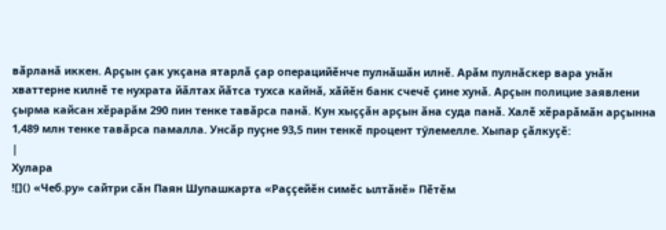вӑрланӑ иккен. Арҫын ҫак укҫана ятарлӑ ҫар операцийӗнче пулнӑшӑн илнӗ. Арӑм пулнӑскер вара унӑн хваттерне килнӗ те нухрата йӑлтах йӑтса тухса кайнӑ, хӑйӗн банк счечӗ ҫине хунӑ. Арҫын полицие заявлени ҫырма кайсан хӗрарӑм 290 пин тенке тавӑрса панӑ. Кун хыҫҫӑн арҫын ӑна суда панӑ. Халӗ хӗрарӑмӑн арҫынна 1,489 млн тенке тавӑрса памалла. Унсӑр пуҫне 93,5 пин тенкӗ процент тӳлемелле. Хыпар ҫӑлкуҫӗ:
|
Хулара
![]() «Чеб.ру» сайтри сӑн Паян Шупашкарта «Раҫҫейӗн симӗс ылтӑнӗ» Пӗтӗм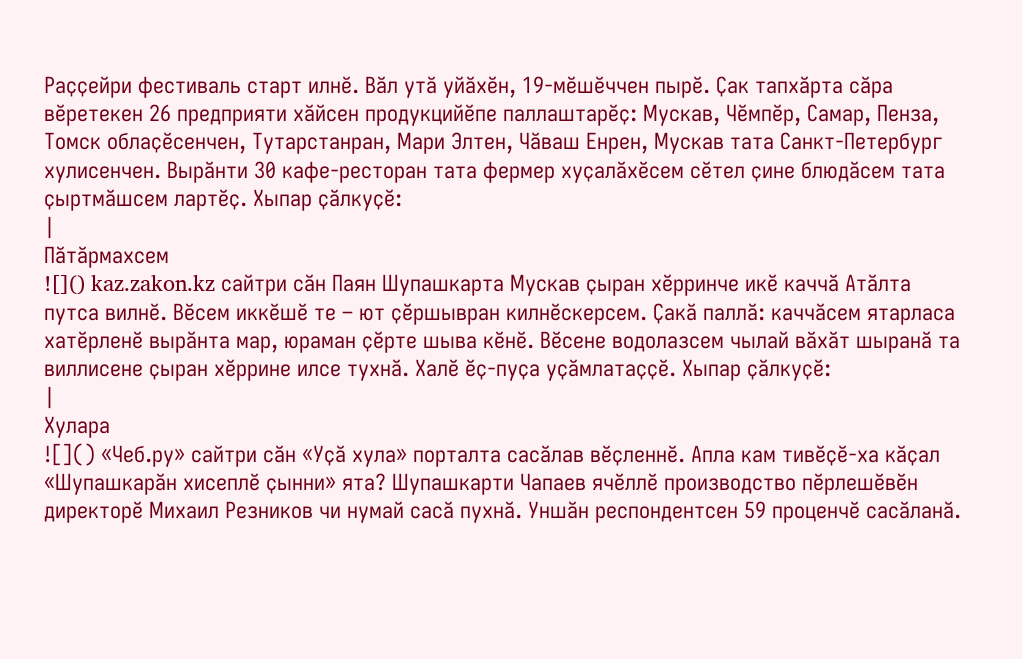Раҫҫейри фестиваль старт илнӗ. Вӑл утӑ уйӑхӗн, 19-мӗшӗччен пырӗ. Ҫак тапхӑрта сӑра вӗретекен 26 предприяти хӑйсен продукцийӗпе паллаштарӗҫ: Мускав, Чӗмпӗр, Самар, Пенза, Томск облаҫӗсенчен, Тутарстанран, Мари Элтен, Чӑваш Енрен, Мускав тата Санкт-Петербург хулисенчен. Вырӑнти 30 кафе-ресторан тата фермер хуҫалӑхӗсем сӗтел ҫине блюдӑсем тата ҫыртмӑшсем лартӗҫ. Хыпар ҫӑлкуҫӗ:
|
Пӑтӑрмахсем
![]() kaz.zakon.kz сайтри сӑн Паян Шупашкарта Мускав ҫыран хӗрринче икӗ каччӑ Атӑлта путса вилнӗ. Вӗсем иккӗшӗ те – ют ҫӗршывран килнӗскерсем. Ҫакӑ паллӑ: каччӑсем ятарласа хатӗрленӗ вырӑнта мар, юраман ҫӗрте шыва кӗнӗ. Вӗсене водолазсем чылай вӑхӑт шыранӑ та виллисене ҫыран хӗррине илсе тухнӑ. Халӗ ӗҫ-пуҫа уҫӑмлатаҫҫӗ. Хыпар ҫӑлкуҫӗ:
|
Хулара
![]() «Чеб.ру» сайтри сӑн «Уҫӑ хула» порталта сасӑлав вӗҫленнӗ. Апла кам тивӗҫӗ-ха кӑҫал «Шупашкарӑн хисеплӗ ҫынни» ята? Шупашкарти Чапаев ячӗллӗ производство пӗрлешӗвӗн директорӗ Михаил Резников чи нумай сасӑ пухнӑ. Уншӑн респондентсен 59 проценчӗ сасӑланӑ.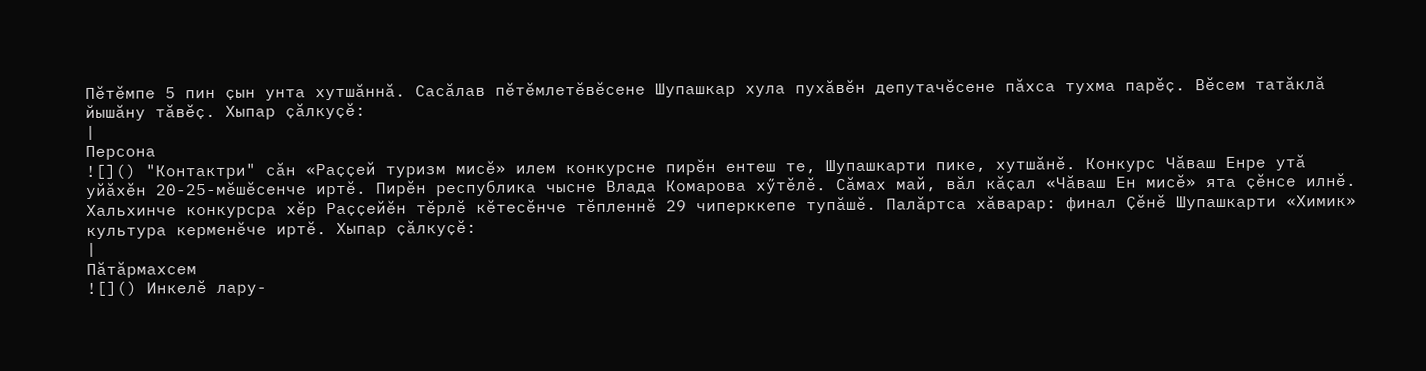Пӗтӗмпе 5 пин ҫын унта хутшӑннӑ. Сасӑлав пӗтӗмлетӗвӗсене Шупашкар хула пухӑвӗн депутачӗсене пӑхса тухма парӗҫ. Вӗсем татӑклӑ йышӑну тӑвӗҫ. Хыпар ҫӑлкуҫӗ:
|
Персона
![]() "Контактри" сӑн «Раҫҫей туризм мисӗ» илем конкурсне пирӗн ентеш те, Шупашкарти пике, хутшӑнӗ. Конкурс Чӑваш Енре утӑ уйӑхӗн 20-25-мӗшӗсенче иртӗ. Пирӗн республика чысне Влада Комарова хӳтӗлӗ. Сӑмах май, вӑл кӑҫал «Чӑваш Ен мисӗ» ята ҫӗнсе илнӗ. Хальхинче конкурсра хӗр Раҫҫейӗн тӗрлӗ кӗтесӗнче тӗпленнӗ 29 чиперккепе тупӑшӗ. Палӑртса хӑварар: финал Ҫӗнӗ Шупашкарти «Химик» культура керменӗче иртӗ. Хыпар ҫӑлкуҫӗ:
|
Пӑтӑрмахсем
![]() Инкелӗ лару-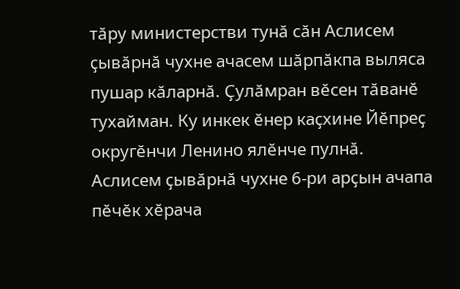тӑру министерстви тунӑ сӑн Аслисем ҫывӑрнӑ чухне ачасем шӑрпӑкпа выляса пушар кӑларнӑ. Ҫулӑмран вӗсен тӑванӗ тухайман. Ку инкек ӗнер каҫхине Йӗпреҫ округӗнчи Ленино ялӗнче пулнӑ. Аслисем ҫывӑрнӑ чухне 6-ри арҫын ачапа пӗчӗк хӗрача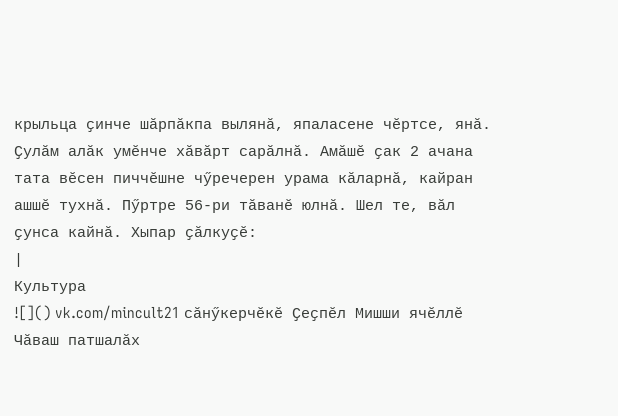крыльца ҫинче шӑрпӑкпа вылянӑ, япаласене чӗртсе, янӑ. Ҫулӑм алӑк умӗнче хӑвӑрт сарӑлнӑ. Амӑшӗ ҫак 2 ачана тата вӗсен пиччӗшне чӳречерен урама кӑларнӑ, кайран ашшӗ тухнӑ. Пӳртре 56-ри тӑванӗ юлнӑ. Шел те, вӑл ҫунса кайнӑ. Хыпар ҫӑлкуҫӗ:
|
Культура
![]() vk.com/mincult21 сӑнӳкерчӗкӗ Ҫеҫпӗл Мишши ячӗллӗ Чӑваш патшалӑх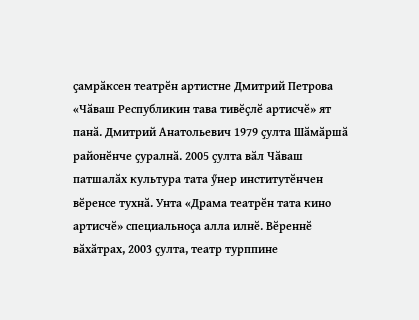ҫамрӑксен театрӗн артистне Дмитрий Петрова «Чӑваш Республикин тава тивӗҫлӗ артисчӗ» ят панӑ. Дмитрий Анатольевич 1979 ҫулта Шӑмӑршӑ районӗнче ҫуралнӑ. 2005 ҫулта вӑл Чӑваш патшалӑх культура тата ӳнер институтӗнчен вӗренсе тухнӑ. Унта «Драма театрӗн тата кино артисчӗ» специальноҫа алла илнӗ. Вӗреннӗ вӑхӑтрах, 2003 ҫулта, театр турппине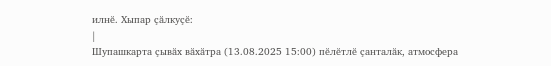илнӗ. Хыпар ҫӑлкуҫӗ:
|
Шупашкарта ҫывӑх вӑхӑтра (13.08.2025 15:00) пӗлӗтлӗ ҫанталӑк, атмосфера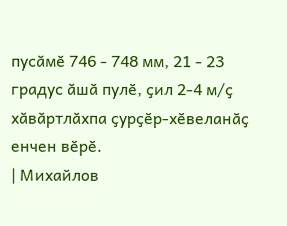пусӑмӗ 746 - 748 мм, 21 - 23 градус ӑшӑ пулӗ, ҫил 2-4 м/ҫ хӑвӑртлӑхпа ҫурҫӗр-хӗвеланӑҫ енчен вӗрӗ.
| Михайлов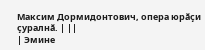Максим Дормидонтович, опера юрӑҫи ҫуралнӑ. | ||
| Эмине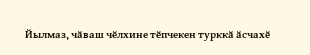Йылмаз, чӑваш чӗлхине тӗпчекен турккӑ ӑсчахӗ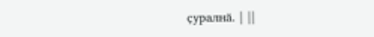ҫуралнӑ. | ||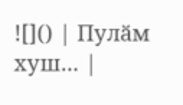![]() | Пулӑм хуш... |